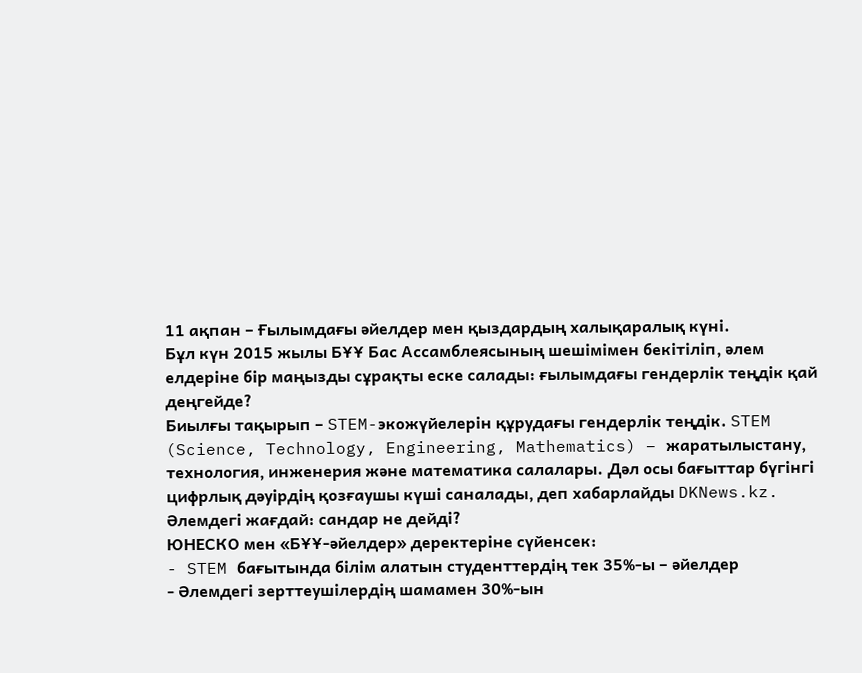11 ақпан – Ғылымдағы әйелдер мен қыздардың халықаралық күні.
Бұл күн 2015 жылы БҰҰ Бас Ассамблеясының шешімімен бекітіліп, әлем елдеріне бір маңызды сұрақты еске салады: ғылымдағы гендерлік теңдік қай деңгейде?
Биылғы тақырып – STEM-экожүйелерін құрудағы гендерлік теңдік. STEM (Science, Technology, Engineering, Mathematics) – жаратылыстану, технология, инженерия және математика салалары. Дәл осы бағыттар бүгінгі цифрлық дәуірдің қозғаушы күші саналады, деп хабарлайды DKNews.kz.
Әлемдегі жағдай: сандар не дейді?
ЮНЕСКО мен «БҰҰ-әйелдер» деректеріне сүйенсек:
- STEM бағытында білім алатын студенттердің тек 35%-ы – әйелдер
- Әлемдегі зерттеушілердің шамамен 30%-ын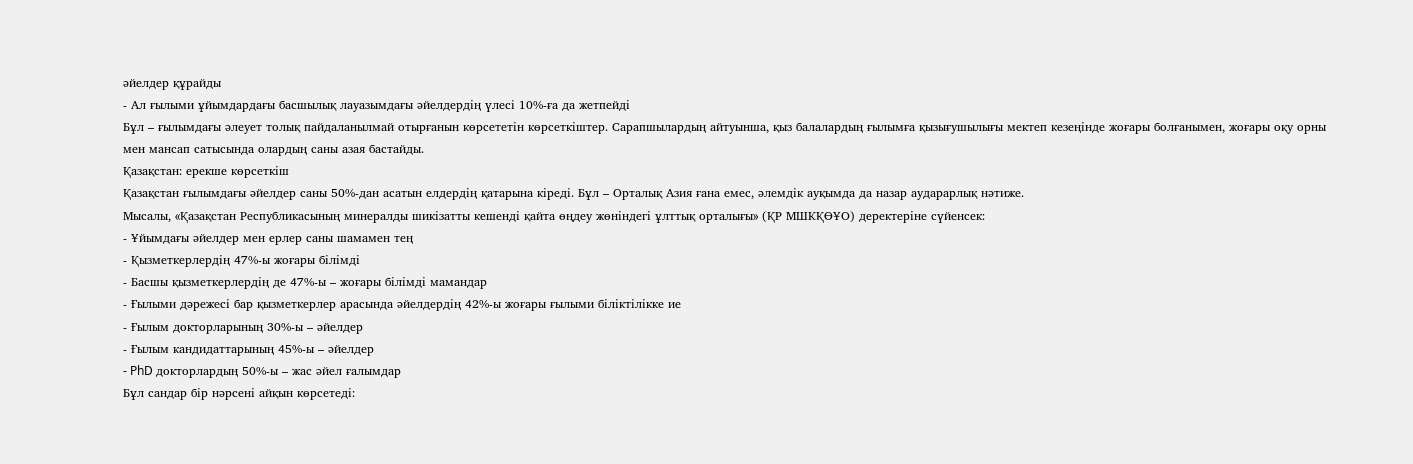әйелдер құрайды
- Ал ғылыми ұйымдардағы басшылық лауазымдағы әйелдердің үлесі 10%-ға да жетпейді
Бұл – ғылымдағы әлеует толық пайдаланылмай отырғанын көрсететін көрсеткіштер. Сарапшылардың айтуынша, қыз балалардың ғылымға қызығушылығы мектеп кезеңінде жоғары болғанымен, жоғары оқу орны мен мансап сатысында олардың саны азая бастайды.
Қазақстан: ерекше көрсеткіш
Қазақстан ғылымдағы әйелдер саны 50%-дан асатын елдердің қатарына кіреді. Бұл – Орталық Азия ғана емес, әлемдік ауқымда да назар аударарлық нәтиже.
Мысалы, «Қазақстан Республикасының минералды шикізатты кешенді қайта өңдеу жөніндегі ұлттық орталығы» (ҚР МШКҚӨҰО) деректеріне сүйенсек:
- Ұйымдағы әйелдер мен ерлер саны шамамен тең
- Қызметкерлердің 47%-ы жоғары білімді
- Басшы қызметкерлердің де 47%-ы – жоғары білімді мамандар
- Ғылыми дәрежесі бар қызметкерлер арасында әйелдердің 42%-ы жоғары ғылыми біліктілікке ие
- Ғылым докторларының 30%-ы – әйелдер
- Ғылым кандидаттарының 45%-ы – әйелдер
- PhD докторлардың 50%-ы – жас әйел ғалымдар
Бұл сандар бір нәрсені айқын көрсетеді: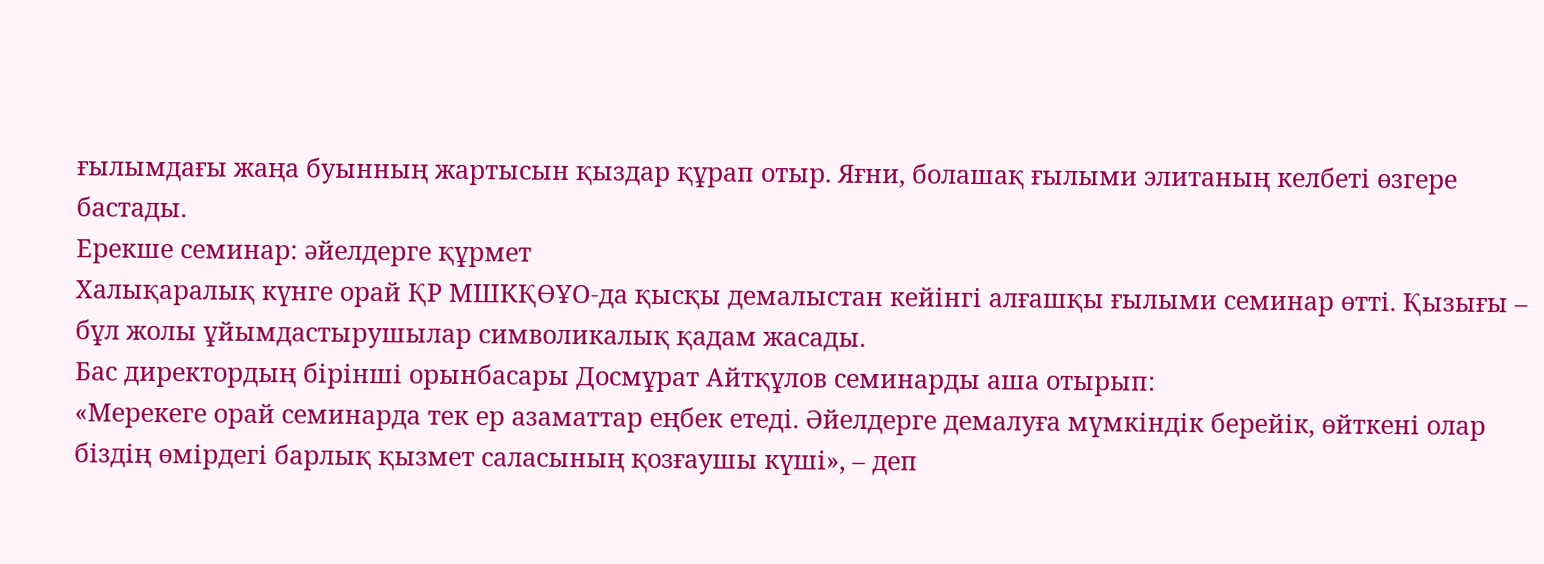ғылымдағы жаңа буынның жартысын қыздар құрап отыр. Яғни, болашақ ғылыми элитаның келбеті өзгере бастады.
Ерекше семинар: әйелдерге құрмет
Халықаралық күнге орай ҚР МШКҚӨҰО-да қысқы демалыстан кейінгі алғашқы ғылыми семинар өтті. Қызығы – бұл жолы ұйымдастырушылар символикалық қадам жасады.
Бас директордың бірінші орынбасары Досмұрат Айтқұлов семинарды аша отырып:
«Мерекеге орай семинарда тек ер азаматтар еңбек етеді. Әйелдерге демалуға мүмкіндік берейік, өйткені олар біздің өмірдегі барлық қызмет саласының қозғаушы күші», – деп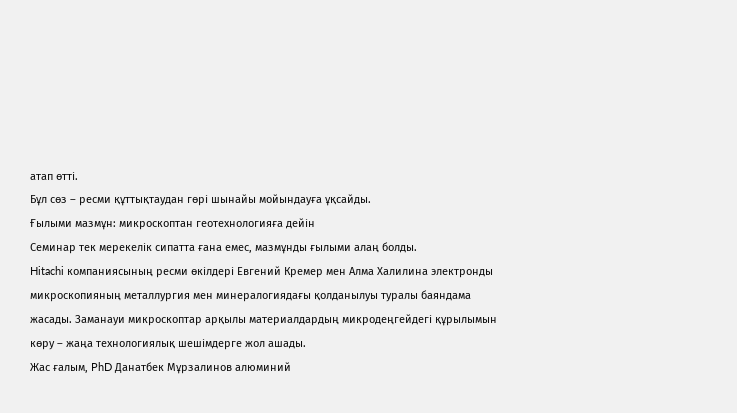атап өтті.
Бұл сөз – ресми құттықтаудан гөрі шынайы мойындауға ұқсайды.
Ғылыми мазмұн: микроскоптан геотехнологияға дейін
Семинар тек мерекелік сипатта ғана емес, мазмұнды ғылыми алаң болды.
Hitachi компаниясының ресми өкілдері Евгений Кремер мен Алма Халилина электронды микроскопияның металлургия мен минералогиядағы қолданылуы туралы баяндама жасады. Заманауи микроскоптар арқылы материалдардың микродеңгейдегі құрылымын көру – жаңа технологиялық шешімдерге жол ашады.
Жас ғалым, PhD Данатбек Мұрзалинов алюминий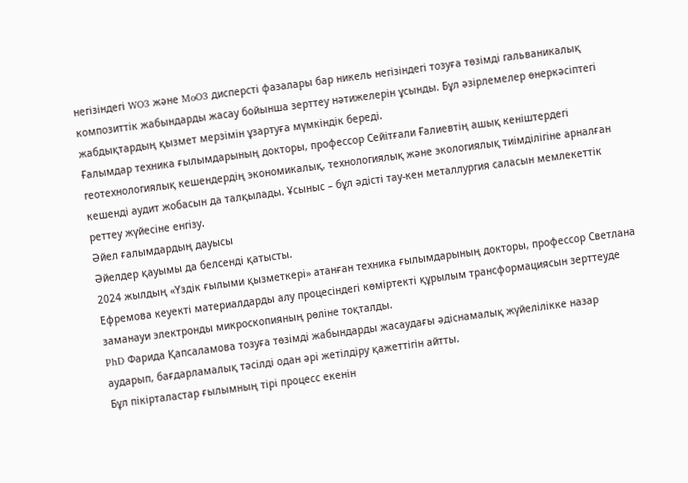негізіндегі WO3 және MoO3 дисперсті фазалары бар никель негізіндегі тозуға төзімді гальваникалық композиттік жабындарды жасау бойынша зерттеу нәтижелерін ұсынды. Бұл әзірлемелер өнеркәсіптегі жабдықтардың қызмет мерзімін ұзартуға мүмкіндік береді.
Ғалымдар техника ғылымдарының докторы, профессор Сейітғали Ғалиевтің ашық кеніштердегі геотехнологиялық кешендердің экономикалық, технологиялық және экологиялық тиімділігіне арналған кешенді аудит жобасын да талқылады. Ұсыныс – бұл әдісті тау-кен металлургия саласын мемлекеттік реттеу жүйесіне енгізу.
Әйел ғалымдардың дауысы
Әйелдер қауымы да белсенді қатысты.
2024 жылдың «Үздік ғылыми қызметкері» атанған техника ғылымдарының докторы, профессор Светлана Ефремова кеуекті материалдарды алу процесіндегі көміртекті құрылым трансформациясын зерттеуде заманауи электронды микроскопияның рөліне тоқталды.
PhD Фарида Қапсаламова тозуға төзімді жабындарды жасаудағы әдіснамалық жүйелілікке назар аударып, бағдарламалық тәсілді одан әрі жетілдіру қажеттігін айтты.
Бұл пікірталастар ғылымның тірі процесс екенін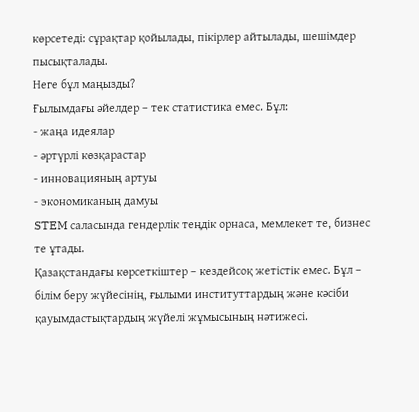көрсетеді: сұрақтар қойылады, пікірлер айтылады, шешімдер пысықталады.
Неге бұл маңызды?
Ғылымдағы әйелдер – тек статистика емес. Бұл:
- жаңа идеялар
- әртүрлі көзқарастар
- инновацияның артуы
- экономиканың дамуы
STEM саласында гендерлік теңдік орнаса, мемлекет те, бизнес те ұтады.
Қазақстандағы көрсеткіштер – кездейсоқ жетістік емес. Бұл – білім беру жүйесінің, ғылыми институттардың және кәсіби қауымдастықтардың жүйелі жұмысының нәтижесі.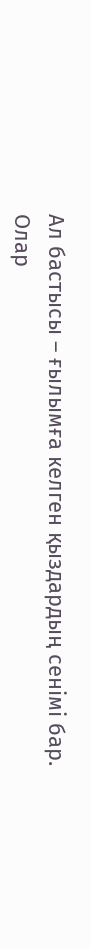Ал бастысы – ғылымға келген қыздардың сенімі бар. Олар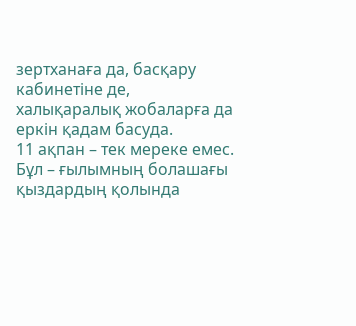зертханаға да, басқару кабинетіне де, халықаралық жобаларға да еркін қадам басуда.
11 ақпан – тек мереке емес. Бұл – ғылымның болашағы қыздардың қолында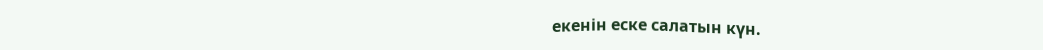екенін еске салатын күн.